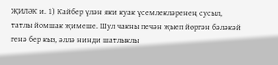ҖИЛӘК и. 1) Кайбер үлән яки куак үсемлекләренең сусыл, татлы йомшак җимеше. Шул чакны печән җыеп йөргән бәләкәй генә бер кыз, әллә нинди шатлыклы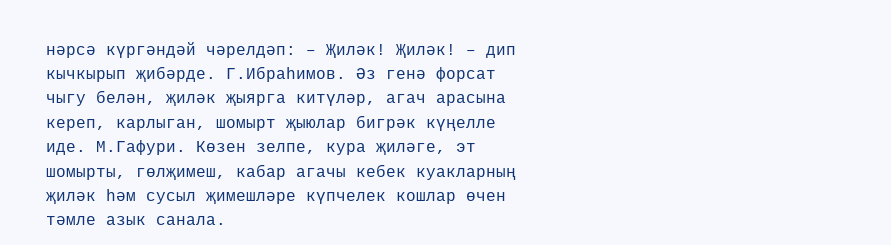нәрсә күргәндәй чәрелдәп: – Җиләк! Җиләк! – дип кычкырып җибәрде. Г.Ибраһимов. Әз генә форсат чыгу белән, җиләк җыярга китүләр, агач арасына кереп, карлыган, шомырт җыюлар бигрәк күңелле иде. М.Гафури. Көзен зелпе, кура җиләге, эт шомырты, гөлҗимеш, кабар агачы кебек куакларның җиләк һәм сусыл җимешләре күпчелек кошлар өчен тәмле азык санала.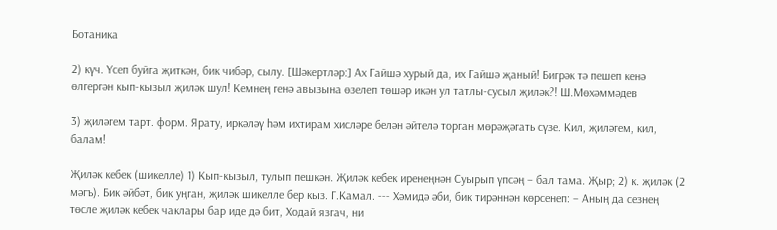Ботаника

2) күч. Үсеп буйга җиткән, бик чибәр, сылу. [Шәкертләр:] Ах Гайшә хурый да, их Гайшә җаный! Бигрәк тә пешеп кенә өлгергән кып-кызыл җиләк шул! Кемнең генә авызына өзелеп төшәр икән ул татлы-сусыл җиләк?! Ш.Мөхәммәдев

3) җиләгем тарт. форм. Ярату, иркәләү һәм ихтирам хисләре белән әйтелә торган мөрәҗәгать сүзе. Кил, җиләгем, кил, балам!

Җиләк кебек (шикелле) 1) Кып-кызыл, тулып пешкән. Җиләк кебек иренеңнән Суырып үпсәң – бал тама. Җыр; 2) к. җиләк (2 мәгъ). Бик әйбәт, бик уңган, җиләк шикелле бер кыз. Г.Камал. --- Хәмидә әби, бик тирәннән көрсенеп: – Аның да сезнең төсле җиләк кебек чаклары бар иде дә бит, Ходай язгач, ни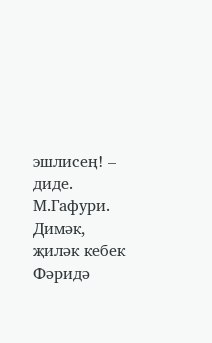эшлисең! – диде. М.Гафури. Димәк, җиләк кебек Фәридә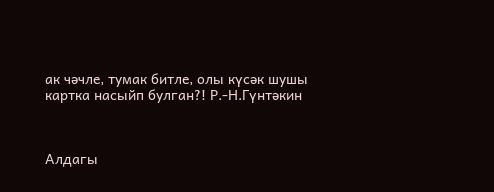ак чәчле, тумак битле, олы күсәк шушы картка насыйп булган?! Р.-Н.Гүнтәкин



Алдагы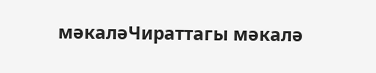мәкаләЧираттагы мәкалә